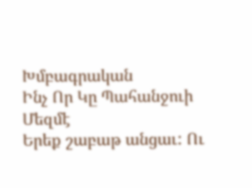Խմբագրական
Ինչ Որ Կը Պահանջուի Մեզմէ
Երեք շաբաթ անցաւ: Ու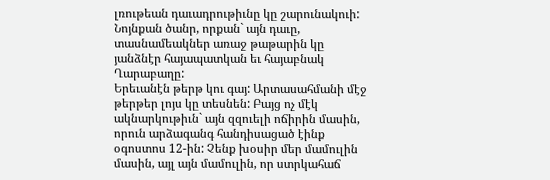լռութեան դաւադրութիւնը կը շարունակուի:
Նոյնքան ծանր, որքան` այն դաւը, տասնամեակներ առաջ թաթարին կը յանձնէր հայապատկան եւ հայաբնակ Ղարաբաղը:
Երեւանէն թերթ կու գայ: Արտասահմանի մէջ թերթեր լոյս կը տեսնեն: Բայց ոչ մէկ ակնարկութիւն` այն զզուելի ոճիրին մասին, որուն արձագանգ հանդիսացած էինք օգոստոս 12-ին: Չենք խօսիր մեր մամուլին մասին, այլ այն մամուլին, որ ստրկահաճ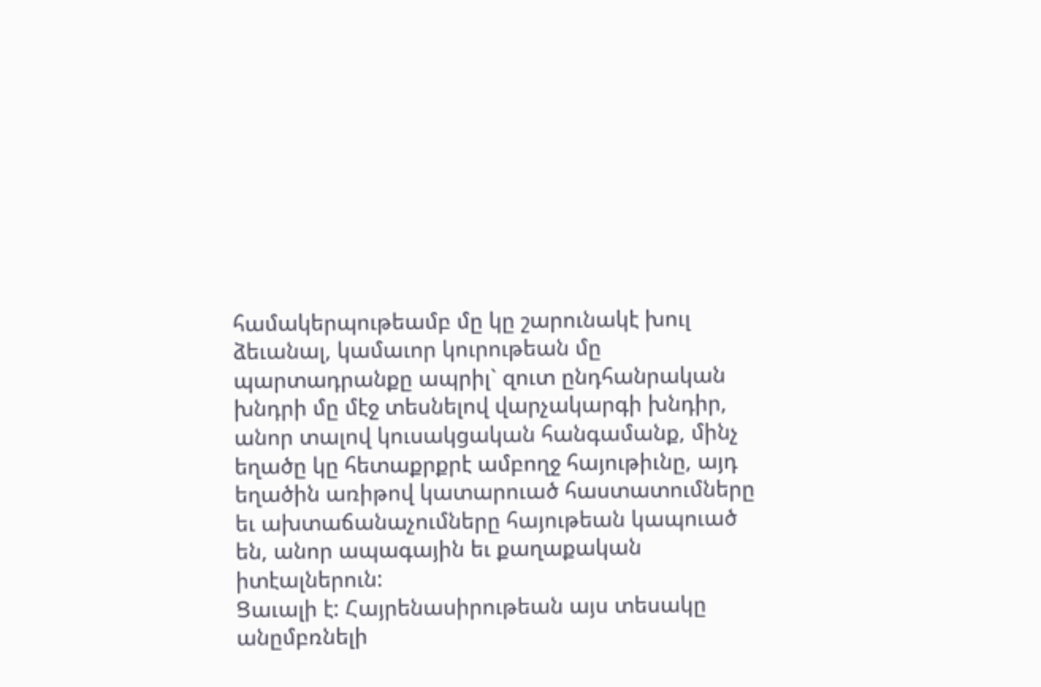համակերպութեամբ մը կը շարունակէ խուլ ձեւանալ, կամաւոր կուրութեան մը պարտադրանքը ապրիլ` զուտ ընդհանրական խնդրի մը մէջ տեսնելով վարչակարգի խնդիր, անոր տալով կուսակցական հանգամանք, մինչ եղածը կը հետաքրքրէ ամբողջ հայութիւնը, այդ եղածին առիթով կատարուած հաստատումները եւ ախտաճանաչումները հայութեան կապուած են, անոր ապագային եւ քաղաքական իտէալներուն:
Ցաւալի է: Հայրենասիրութեան այս տեսակը անըմբռնելի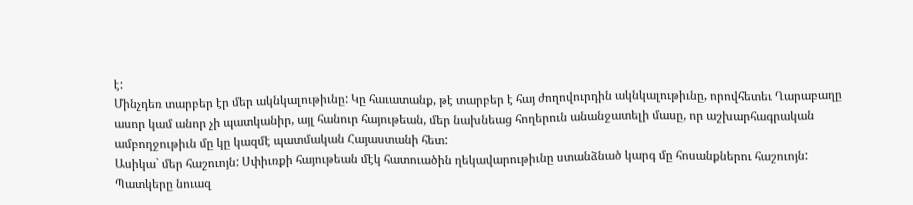է:
Մինչդեռ տարբեր էր մեր ակնկալութիւնը: Կը հաւատանք, թէ տարբեր է հայ ժողովուրդին ակնկալութիւնը, որովհետեւ Ղարաբաղը ասոր կամ անոր չի պատկանիր, այլ հանուր հայութեան, մեր նախնեաց հողերուն անանջատելի մասը, որ աշխարհագրական ամբողջութիւն մը կը կազմէ պատմական Հայաստանի հետ:
Ասիկա` մեր հաշուոյն: Սփիւռքի հայութեան մէկ հատուածին ղեկավարութիւնը ստանձնած կարգ մը հոսանքներու հաշուոյն:
Պատկերը նուազ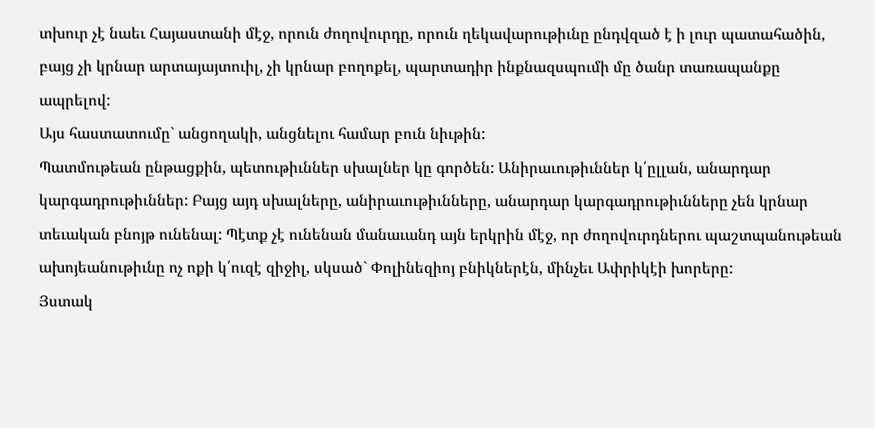տխուր չէ նաեւ Հայաստանի մէջ, որուն ժողովուրդը, որուն ղեկավարութիւնը ընդվզած է ի լուր պատահածին, բայց չի կրնար արտայայտուիլ, չի կրնար բողոքել, պարտադիր ինքնազսպումի մը ծանր տառապանքը ապրելով:
Այս հաստատումը` անցողակի, անցնելու համար բուն նիւթին:
Պատմութեան ընթացքին, պետութիւններ սխալներ կը գործեն: Անիրաւութիւններ կ՛ըլլան, անարդար կարգադրութիւններ: Բայց այդ սխալները, անիրաւութիւնները, անարդար կարգադրութիւնները չեն կրնար տեւական բնոյթ ունենալ: Պէտք չէ ունենան մանաւանդ այն երկրին մէջ, որ ժողովուրդներու պաշտպանութեան ախոյեանութիւնը ոչ ոքի կ՛ուզէ զիջիլ, սկսած` Փոլինեզիոյ բնիկներէն, մինչեւ Ափրիկէի խորերը:
Յստակ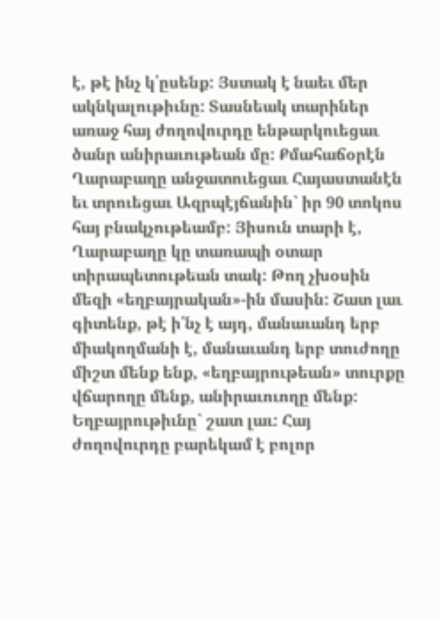է, թէ ինչ կ՛ըսենք: Յստակ է նաեւ մեր ակնկալութիւնը: Տասնեակ տարիներ առաջ հայ ժողովուրդը ենթարկուեցաւ ծանր անիրաւութեան մը: Քմահաճօրէն Ղարաբաղը անջատուեցաւ Հայաստանէն եւ տրուեցաւ Ազրպէյճանին` իր 90 տոկոս հայ բնակչութեամբ: Յիսուն տարի է, Ղարաբաղը կը տառապի օտար տիրապետութեան տակ: Թող չխօսին մեզի «եղբայրական»-ին մասին: Շատ լաւ գիտենք, թէ ի՛նչ է այդ, մանաւանդ երբ միակողմանի է, մանաւանդ երբ տուժողը միշտ մենք ենք, «եղբայրութեան» տուրքը վճարողը մենք, անիրաւուողը մենք:
Եղբայրութիւնը` շատ լաւ: Հայ ժողովուրդը բարեկամ է բոլոր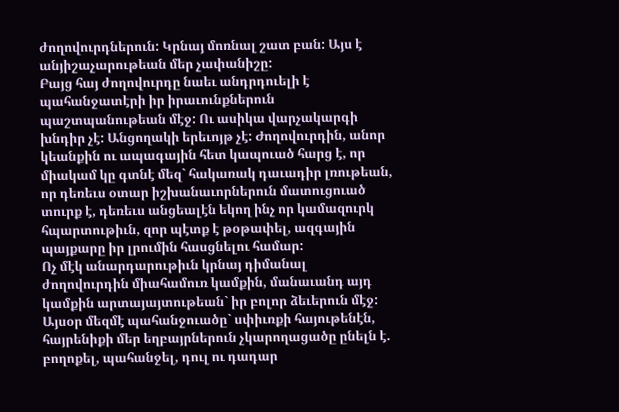ժողովուրդներուն: Կրնայ մոռնալ շատ բան: Այս է անյիշաչարութեան մեր չափանիշը:
Բայց հայ ժողովուրդը նաեւ անդրդուելի է պահանջատէրի իր իրաւունքներուն պաշտպանութեան մէջ: Ու ասիկա վարչակարգի խնդիր չէ: Անցողակի երեւոյթ չէ: Ժողովուրդին, անոր կեանքին ու ապագային հետ կապուած հարց է, որ միակամ կը գտնէ մեզ` հակառակ դաւադիր լռութեան, որ դեռեւս օտար իշխանաւորներուն մատուցուած տուրք է, դեռեւս անցեալէն եկող ինչ որ կամազուրկ հպարտութիւն, զոր պէտք է թօթափել, ազգային պայքարը իր լրումին հասցնելու համար:
Ոչ մէկ անարդարութիւն կրնայ դիմանալ ժողովուրդին միահամուռ կամքին, մանաւանդ այդ կամքին արտայայտութեան` իր բոլոր ձեւերուն մէջ:
Այսօր մեզմէ պահանջուածը` սփիւռքի հայութենէն, հայրենիքի մեր եղբայրներուն չկարողացածը ընելն է. բողոքել, պահանջել, դուլ ու դադար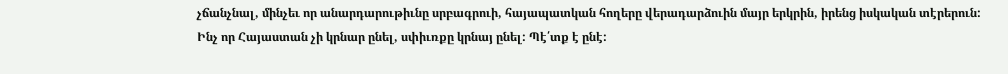չճանչնալ, մինչեւ որ անարդարութիւնը սրբագրուի, հայապատկան հողերը վերադարձուին մայր երկրին, իրենց իսկական տէրերուն:
Ինչ որ Հայաստան չի կրնար ընել, սփիւռքը կրնայ ընել: Պէ՛տք է ընէ: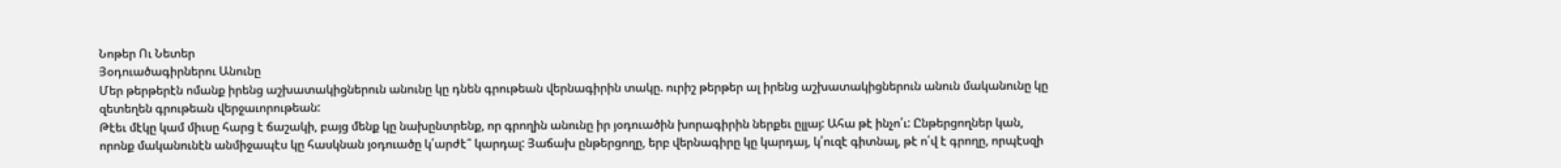Նոթեր Ու Նետեր
Յօդուածագիրներու Անունը
Մեր թերթերէն ոմանք իրենց աշխատակիցներուն անունը կը դնեն գրութեան վերնագիրին տակը. ուրիշ թերթեր ալ իրենց աշխատակիցներուն անուն մականունը կը զետեղեն գրութեան վերջաւորութեան:
Թէեւ մէկը կամ միւսը հարց է ճաշակի, բայց մենք կը նախընտրենք, որ գրողին անունը իր յօդուածին խորագիրին ներքեւ ըլլայ: Ահա թէ ինչո՛ւ: Ընթերցողներ կան, որոնք մականունէն անմիջապէս կը հասկնան յօդուածը կ՛արժէ՞ կարդալ: Յաճախ ընթերցողը, երբ վերնագիրը կը կարդայ, կ՛ուզէ գիտնալ, թէ ո՛վ է գրողը, որպէսզի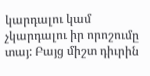կարդալու կամ չկարդալու իր որոշումը տայ: Բայց միշտ դիւրին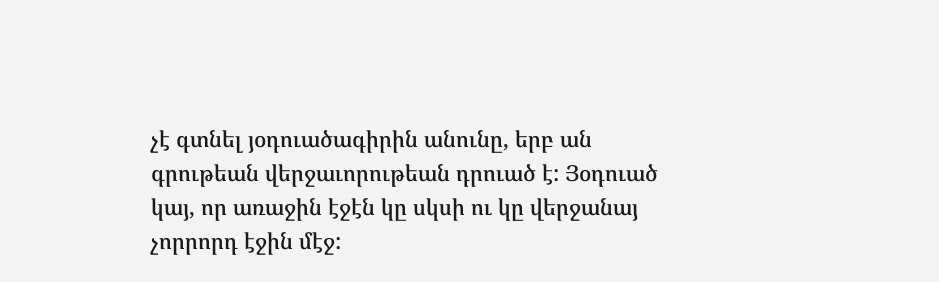չէ գտնել յօդուածագիրին անունը, երբ ան գրութեան վերջաւորութեան դրուած է: Յօդուած կայ, որ առաջին էջէն կը սկսի ու կը վերջանայ չորրորդ էջին մէջ: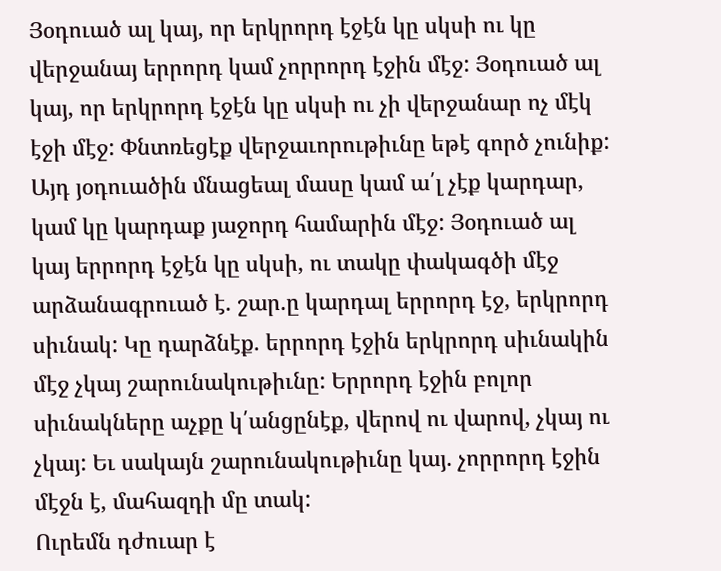Յօդուած ալ կայ, որ երկրորդ էջէն կը սկսի ու կը վերջանայ երրորդ կամ չորրորդ էջին մէջ: Յօդուած ալ կայ, որ երկրորդ էջէն կը սկսի ու չի վերջանար ոչ մէկ էջի մէջ: Փնտռեցէք վերջաւորութիւնը եթէ գործ չունիք: Այդ յօդուածին մնացեալ մասը կամ ա՛լ չէք կարդար, կամ կը կարդաք յաջորդ համարին մէջ: Յօդուած ալ կայ երրորդ էջէն կը սկսի, ու տակը փակագծի մէջ արձանագրուած է. շար.ը կարդալ երրորդ էջ, երկրորդ սիւնակ: Կը դարձնէք. երրորդ էջին երկրորդ սիւնակին մէջ չկայ շարունակութիւնը: Երրորդ էջին բոլոր սիւնակները աչքը կ՛անցընէք, վերով ու վարով, չկայ ու չկայ: Եւ սակայն շարունակութիւնը կայ. չորրորդ էջին մէջն է, մահազդի մը տակ:
Ուրեմն դժուար է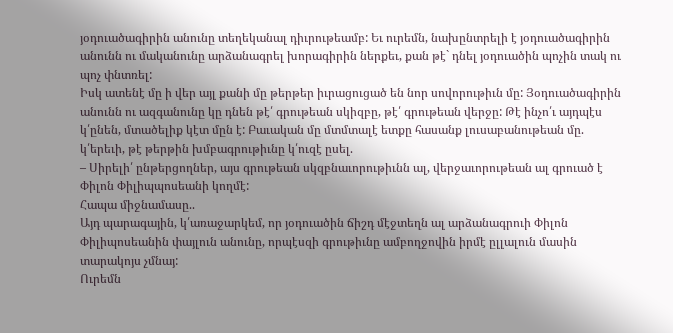յօդուածագիրին անունը տեղեկանալ դիւրութեամբ: Եւ ուրեմն, նախընտրելի է յօդուածագիրին անունն ու մականունը արձանագրել խորագիրին ներքեւ, քան թէ` դնել յօդուածին պոչին տակ ու պոչ փնտռել:
Իսկ ատենէ մը ի վեր այլ քանի մը թերթեր իւրացուցած են նոր սովորութիւն մը: Յօդուածագիրին անունն ու ազգանունը կը դնեն թէ՛ գրութեան սկիզբը, թէ՛ գրութեան վերջը: Թէ ինչո՛ւ այդպէս կ՛ընեն, մտածելիք կէտ մըն է: Բաւական մը մտմտալէ ետքը հասանք լուսաբանութեան մը. կ՛երեւի, թէ թերթին խմբագրութիւնը կ՛ուզէ ըսել.
– Սիրելի՛ ընթերցողներ, այս գրութեան սկզբնաւորութիւնն ալ, վերջաւորութեան ալ գրուած է Փիլոն Փիլիպպոսեանի կողմէ:
Հապա միջնամասը..
Այդ պարագային, կ՛առաջարկեմ, որ յօդուածին ճիշդ մէջտեղն ալ արձանագրուի Փիլոն Փիլիպոսեանին փայլուն անունը, որպէսզի գրութիւնը ամբողջովին իրմէ ըլլալուն մասին տարակոյս չմնայ:
Ուրեմն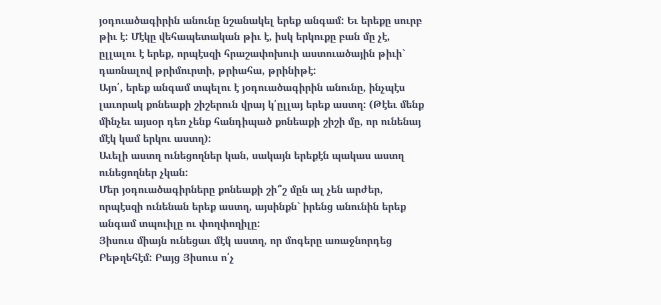յօդուածագիրին անունը նշանակել երեք անգամ: Եւ երեքը սուրբ թիւ է: Մէկը վեհապետական թիւ է, իսկ երկուքը բան մը չէ, ըլլալու է երեք, որպէսզի հրաշափոխուի աստուածային թիւի` դառնալով թրիմուրտի, թրիահա, թրինիթէ:
Այո՛, երեք անգամ տպելու է յօդուածագիրին անունը, ինչպէս լաւորակ քոնեաքի շիշերուն վրայ կ՛ըլլայ երեք աստղ: (Թէեւ մենք մինչեւ այսօր դեռ չենք հանդիպած քոնեաքի շիշի մը, որ ունենայ մէկ կամ երկու աստղ):
Աւելի աստղ ունեցողներ կան, սակայն երեքէն պակաս աստղ ունեցողներ չկան:
Մեր յօդուածագիրները քոնեաքի շի՞շ մըն ալ չեն արժեր, որպէսզի ունենան երեք աստղ, այսինքն` իրենց անունին երեք անգամ տպուիլը ու փողփողիլը:
Յիսուս միայն ունեցաւ մէկ աստղ, որ մոգերը առաջնորդեց Բեթղեհէմ: Բայց Յիսուս ո՛չ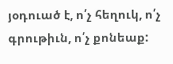յօդուած է, ո՛չ հեղուկ, ո՛չ գրութիւն, ո՛չ քոնեաք: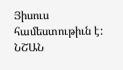Յիսուս համեստութիւն է:
ՆՇԱՆ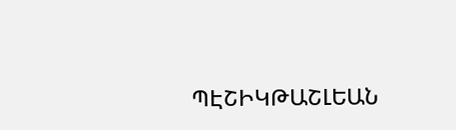ՊԷՇԻԿԹԱՇԼԵԱՆ